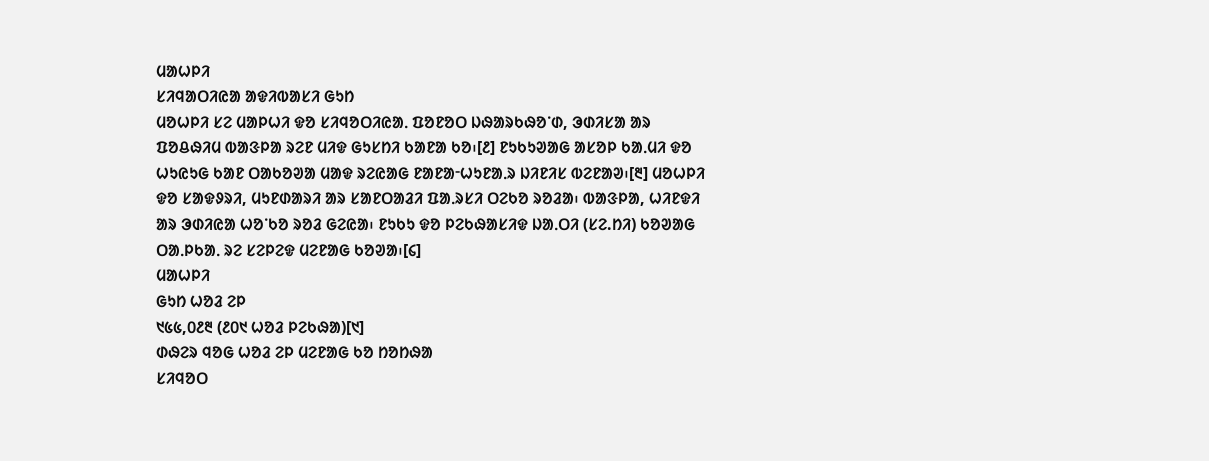ᱢᱟᱦᱞᱤ
ᱥᱤᱧᱟᱛᱤᱭᱟ ᱟᱫᱤᱵᱟᱥᱤ ᱜᱩᱴ
ᱢᱚᱦᱞᱤ ᱥᱮ ᱢᱟᱞᱦᱤ ᱫᱚ ᱥᱤᱧᱚᱛᱤᱭᱟᱹ ᱯᱚᱱᱚᱛ ᱡᱷᱟᱨᱠᱷᱚᱸᱰ, ᱳᱰᱤᱥᱟ ᱟᱨ ᱯᱚᱪᱷᱤᱢ ᱵᱟᱝᱞᱟ ᱨᱮᱱ ᱢᱤᱫ ᱜᱩᱥᱴᱤ ᱠᱟᱱᱟ ᱠᱚ᱾[᱒] ᱱᱩᱠᱩᱣᱟᱜ ᱟᱥᱚᱞ ᱠᱟᱹᱢᱤ ᱫᱚ ᱦᱩᱭᱩᱜ ᱠᱟᱱ ᱛᱟᱠᱚᱣᱟ ᱢᱟᱫ ᱨᱮᱭᱟᱜ ᱱᱟᱱᱟᱼᱦᱩᱱᱟᱹᱨ ᱡᱤᱱᱤᱥ ᱵᱮᱱᱟᱣ᱾[᱓] ᱢᱚᱦᱞᱤ ᱫᱚ ᱥᱟᱫᱽᱨᱤ, ᱢᱩᱱᱰᱟᱨᱤ ᱟᱨ ᱥᱟᱱᱛᱟᱲᱤ ᱯᱟᱹᱨᱥᱤ ᱛᱮᱠᱚ ᱨᱚᱲᱟ᱾ ᱵᱟᱝᱞᱟ, ᱦᱤᱱᱫᱤ ᱟᱨ ᱳᱰᱤᱭᱟ ᱦᱚᱸᱠᱚ ᱨᱚᱲ ᱜᱮᱭᱟ᱾ ᱱᱩᱠᱩ ᱫᱚ ᱞᱮᱠᱷᱟᱥᱤᱫ ᱡᱟᱹᱛᱤ (ᱥᱮ.ᱴᱤ) ᱠᱚᱣᱟᱜ ᱛᱟᱹᱞᱠᱟᱹ ᱨᱮ ᱥᱮᱞᱮᱫ ᱢᱮᱱᱟᱜ ᱠᱚᱣᱟ᱾[᱔]
ᱢᱟᱦᱞᱤ
ᱜᱩᱴ ᱦᱚᱲ ᱮᱞ
᱑᱕᱕,᱐᱒᱓ (᱒᱐᱑ ᱦᱚᱲ ᱞᱮᱠᱷᱟ)[᱑]
ᱰᱷᱮᱨ ᱧᱚᱜ ᱦᱚᱲ ᱮᱞ ᱢᱮᱱᱟᱜ ᱠᱚ ᱴᱚᱴᱷᱟ
ᱥᱤᱧᱚᱛ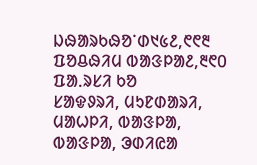ᱡᱷᱟᱨᱠᱷᱚᱸᱰ᱑᱕᱒,᱖᱖᱓
ᱯᱚᱪᱷᱤᱢ ᱵᱟᱝᱞᱟ᱒,᱓᱖᱐
ᱯᱟᱹᱨᱥᱤ ᱠᱚ
ᱥᱟᱫᱽᱨᱤ, ᱢᱩᱱᱰᱟᱨᱤ, ᱢᱟᱦᱞᱤ, ᱵᱟᱝᱞᱟ, ᱵᱟᱝᱞᱟ, ᱳᱰᱤᱭᱟ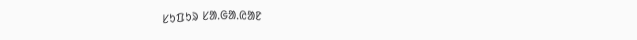ᱥᱩᱯᱩᱨ ᱥᱟᱹᱜᱟᱹᱭᱟᱱ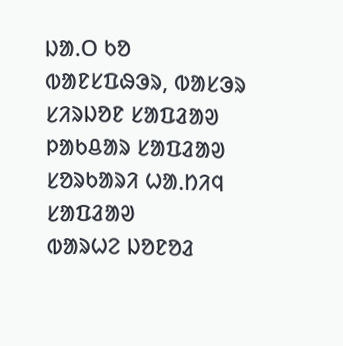ᱡᱟᱹᱛ ᱠᱚ
ᱵᱟᱱᱥᱯᱷᱳᱨ, ᱵᱟᱥᱳᱨ
ᱥᱤᱨᱡᱚᱱ ᱥᱟᱯᱲᱟᱣ
ᱞᱟᱠᱪᱟᱨ ᱥᱟᱯᱲᱟᱣ
ᱥᱚᱨᱠᱟᱨᱤ ᱦᱟᱹᱴᱤᱧ ᱥᱟᱯᱲᱟᱣ
ᱵᱟᱨᱦᱮ ᱡᱚᱱᱚᱲ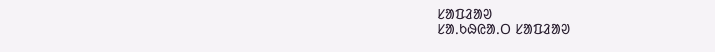ᱥᱟᱯᱲᱟᱣ
ᱥᱟᱹᱠᱷᱭᱟᱹᱛ ᱥᱟᱯᱲᱟᱣ